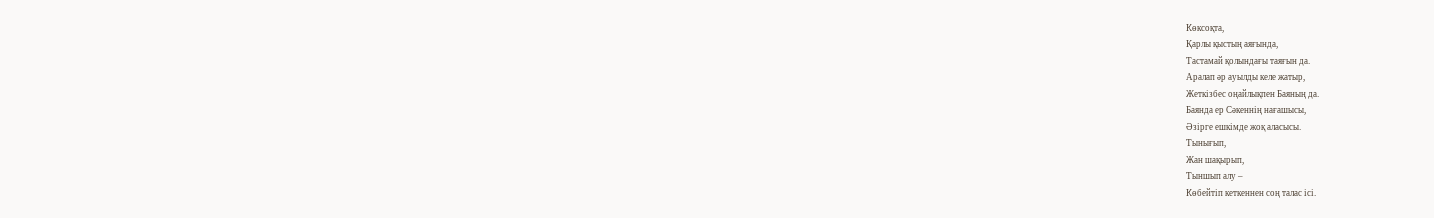Көксоқта,
Қарлы қыстың аяғында,
Тастамай қолындағы таяғын да.
Аралап әр ауылды келе жатыр,
Жеткізбес оңайлықпен Баяның да.
Баянда ер Сәкеннің нағашысы,
Әзірге ешкімде жоқ аласысы.
Тынығып,
Жан шақырып,
Тыншып алу –
Көбейтіп кеткеннен соң талас ісі.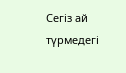Сегіз ай түрмедегі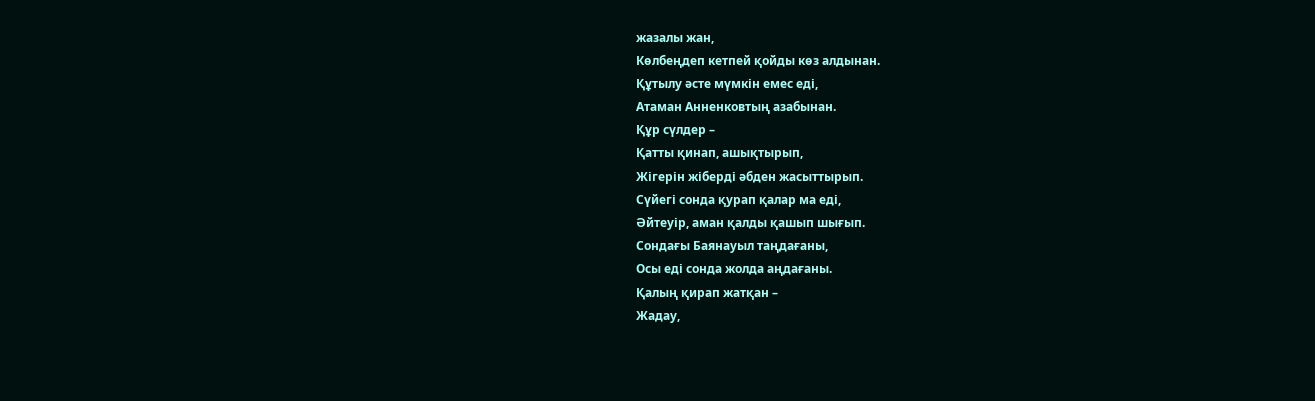жазалы жан,
Көлбеңдеп кетпей қойды көз алдынан.
Құтылу әсте мүмкін емес еді,
Атаман Анненковтың азабынан.
Құр сүлдер –
Қатты қинап, ашықтырып,
Жігерін жіберді әбден жасыттырып.
Сүйегі сонда қурап қалар ма еді,
Әйтеуір, аман қалды қашып шығып.
Сондағы Баянауыл таңдағаны,
Осы еді сонда жолда аңдағаны.
Қалың қирап жатқан –
Жадау,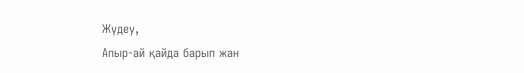Жүдеу,
Апыр-ай қайда барып жан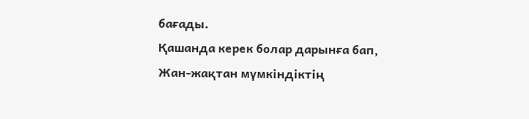бағады.
Қашанда керек болар дарынға бап,
Жан-жақтан мүмкіндіктің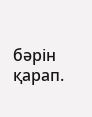бәрін қарап.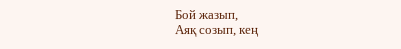Бой жазып,
Аяқ созып, кең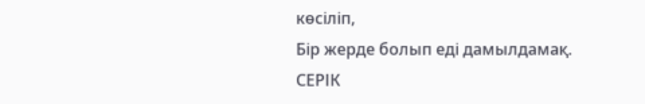көсіліп,
Бір жерде болып еді дамылдамақ.
СЕРІК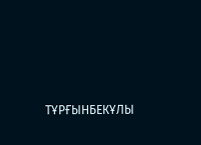ТҰРҒЫНБЕКҰЛЫ